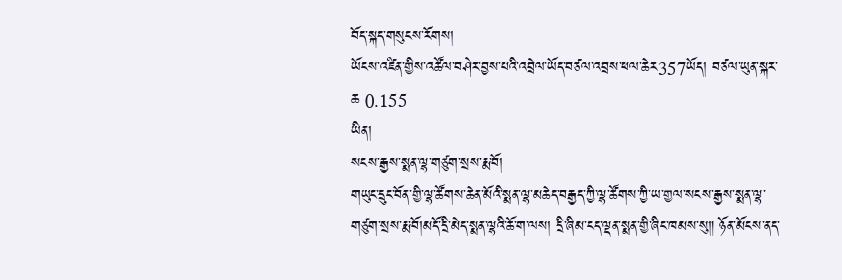བོད་སྐད་གསུངས་རོགས།
ཡོངས་འཛིན་གྱིས་འཚོལ་བཤེར་བྱས་པའི་འབྲེལ་ཡོད་བཙལ་འབྲས་ཕལ་ཆེར357ཡོད། བཙལ་ཡུན་སྐར་ཆ 0.155
ཡིན།
སངས་རྒྱས་སྨན་ལྷ་གཙུག་སྲས་རྨ་བོ།
གཡུང་དྲུང་བོན་གྱི་ལྷ་ཚོགས་ཆེན་མོའི་སྨན་ལྷ་མཆེད་བརྒྱད་ཀྱི་ལྷ་ཚོགས་ཀྱི་ཡ་གྱལ་སངས་རྒྱས་སྨན་ལྷ་གཙུག་སྲས་རྨ་བོ།མདོ་དྲི་མེད་སྨན་ལྷའི་ཆོ་ག་ལས། དྲི་ཞིམ་ངད་ལྡན་སྨན་གྱི་ཞིང་ཁམས་སུ༎ ཉོན་མོངས་ནད་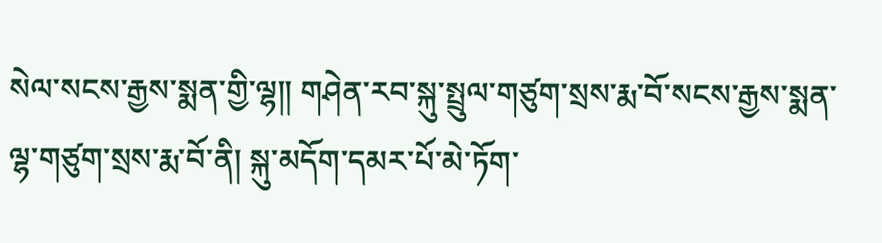སེལ་སངས་རྒྱས་སྨན་གྱི་ལྷ༎ གཤེན་རབ་སྐུ་སྤྲུལ་གཙུག་སྲས་རྨ་བོ་སངས་རྒྱས་སྨན་ལྷ་གཙུག་སྲས་རྨ་བོ་ནི། སྐུ་མདོག་དམར་པོ་མེ་ཏོག་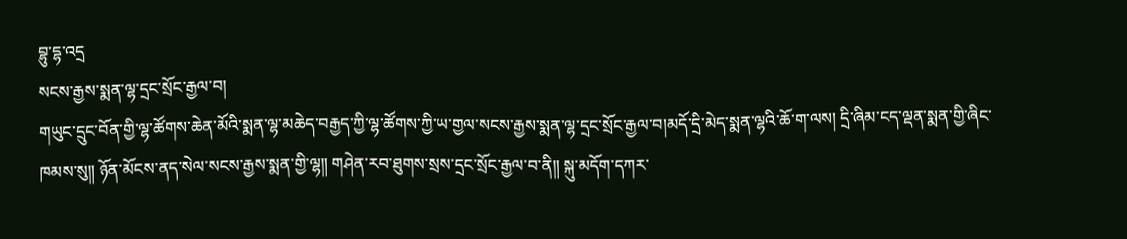བྷུ་དྷ་འདྲ
སངས་རྒྱས་སྨན་ལྷ་དྲང་སྲོང་རྒྱལ་བ།
གཡུང་དྲུང་བོན་གྱི་ལྷ་ཚོགས་ཆེན་མོའི་སྨན་ལྷ་མཆེད་བརྒྱད་ཀྱི་ལྷ་ཚོགས་ཀྱི་ཡ་གྱལ་སངས་རྒྱས་སྨན་ལྷ་དྲང་སྲོང་རྒྱལ་བ།མདོ་དྲི་མེད་སྨན་ལྷའི་ཆོ་ག་ལས། དྲི་ཞིམ་ངད་ལྡན་སྨན་གྱི་ཞིང་ཁམས་སུ༎ ཉོན་མོངས་ནད་སེལ་སངས་རྒྱས་སྨན་གྱི་ལྷ༎ གཤེན་རབ་ཐུགས་སྲས་དྲང་སྲོང་རྒྱལ་བ་ནི༎ སྐུ་མདོག་དཀར་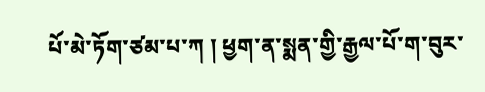པོ་མེ་ཏོག་ཙམ་པ་ཀ ། ཕྱག་ན་སྨན་གྱི་རྒྱལ་པོ་ག་བུར་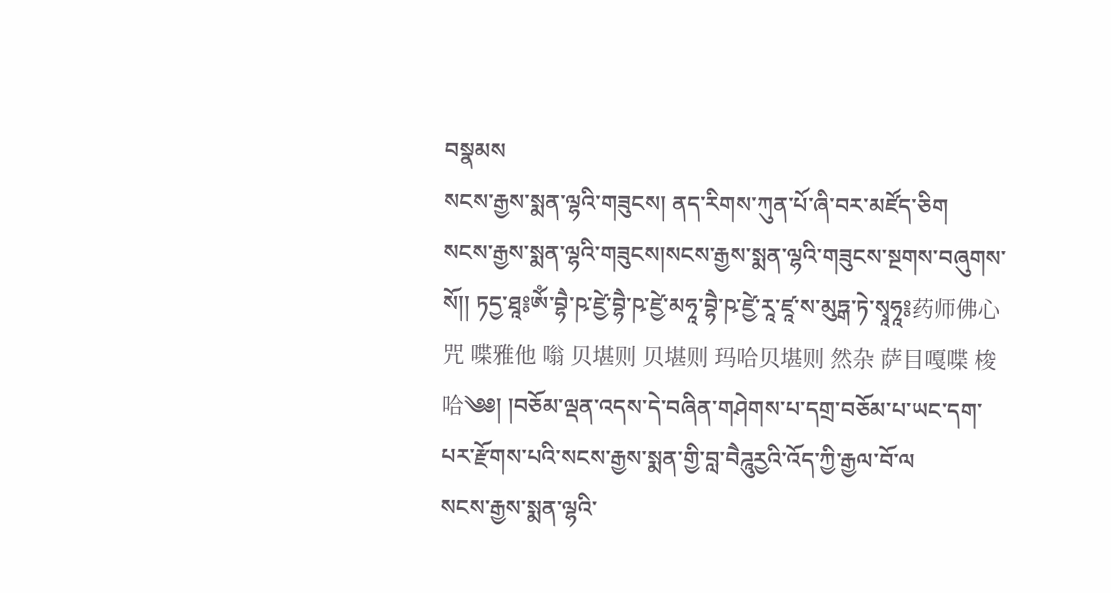བསྣམས
སངས་རྒྱས་སྨན་ལྷའི་གཟུངས། ནད་རིགས་ཀུན་པོ་ཞི་བར་མཛོད་ཅིག
སངས་རྒྱས་སྨན་ལྷའི་གཟུངས།སངས་རྒྱས་སྨན་ལྷའི་གཟུངས་སྔགས་བཞུགས་སོ།། ཏདྱ་ཐཱ༔ཨོཾ་བྷཻ་ཥ་ཛྱེ་བྷཻ་ཥ་ཛྱེ་མཧཱ་བྷཻ་ཥ་ཛྱེ་རཱ་ཛཱ་ས་མུཏྒ་ཏེ་སྭཱཧཱ༔药师佛心咒 喋雅他 嗡 贝堪则 贝堪则 玛哈贝堪则 然杂 萨目嘎喋 梭哈༄༅། །བཅོམ་ལྡན་འདས་དེ་བཞིན་གཤེགས་པ་དགྲ་བཅོམ་པ་ཡང་དག་པར་རྫོགས་པའི་སངས་རྒྱས་སྨན་གྱི་བླ་བཻཌཱུརྱའི་འོད་ཀྱི་རྒྱལ་བོ་ལ
སངས་རྒྱས་སྨན་ལྷའི་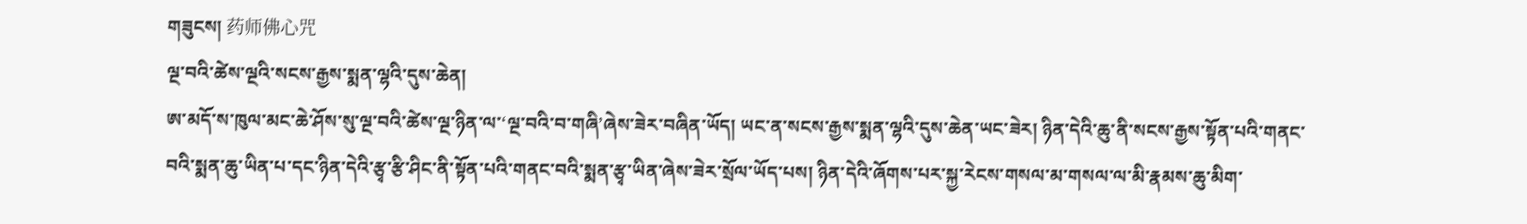གཟུངས། 药师佛心咒
ལྔ་བའི་ཚེས་ལྔའི་སངས་རྒྱས་སྨན་ལྷའི་དུས་ཆེན།
ཨ་མདོ་ས་ཁུལ་མང་ཆེ་ཤོས་སུ་ལྔ་བའི་ཚེས་ལྔ་ཉིན་ལ་‘ལྔ་བའི་བ་གཞི’ཞེས་ཟེར་བཞིན་ཡོད། ཡང་ན་སངས་རྒྱས་སྨན་ལྷའི་དུས་ཆེན་ཡང་ཟེར། ཉིན་དེའི་ཆུ་ནི་སངས་རྒྱས་སྟོན་པའི་གནང་བའི་སྨན་ཆུ་ཡིན་པ་དང་ཉིན་དེའི་རྩྭ་རྩི་ཤིང་ནི་སྟོན་པའི་གནང་བའི་སྨན་རྩྭ་ཡིན་ཞེས་ཟེར་སྲོལ་ཡོད་པས། ཉིན་དེའི་ཞོགས་པར་སྐྱ་རེངས་གསལ་མ་གསལ་ལ་མི་རྣམས་ཆུ་མིག་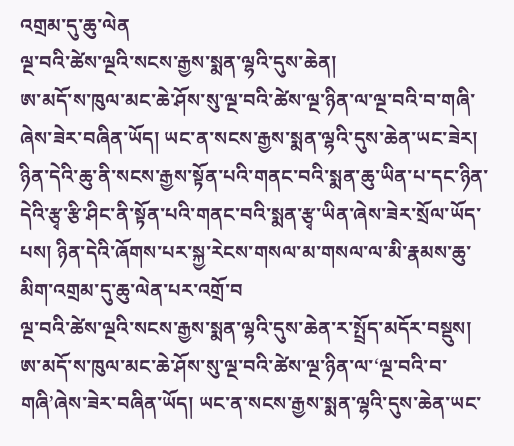འགྲམ་དུ་ཆུ་ལེན
ལྔ་བའི་ཚེས་ལྔའི་སངས་རྒྱས་སྨན་ལྷའི་དུས་ཆེན།
ཨ་མདོ་ས་ཁུལ་མང་ཆེ་ཤོས་སུ་ལྔ་བའི་ཚེས་ལྔ་ཉིན་ལ་ལྔ་བའི་བ་གཞི་ཞེས་ཟེར་བཞིན་ཡོད། ཡང་ན་སངས་རྒྱས་སྨན་ལྷའི་དུས་ཆེན་ཡང་ཟེར། ཉིན་དེའི་ཆུ་ནི་སངས་རྒྱས་སྟོན་པའི་གནང་བའི་སྨན་ཆུ་ཡིན་པ་དང་ཉིན་དེའི་རྩྭ་རྩི་ཤིང་ནི་སྟོན་པའི་གནང་བའི་སྨན་རྩྭ་ཡིན་ཞེས་ཟེར་སྲོལ་ཡོད་པས། ཉིན་དེའི་ཞོགས་པར་སྐྱ་རེངས་གསལ་མ་གསལ་ལ་མི་རྣམས་ཆུ་མིག་འགྲམ་དུ་ཆུ་ལེན་པར་འགྲོ་བ
ལྔ་བའི་ཚེས་ལྔའི་སངས་རྒྱས་སྨན་ལྷའི་དུས་ཆེན་ར་སྤྲོད་མདོར་བསྡུས།
ཨ་མདོ་ས་ཁུལ་མང་ཆེ་ཤོས་སུ་ལྔ་བའི་ཚེས་ལྔ་ཉིན་ལ་‘ལྔ་བའི་བ་གཞི’ཞེས་ཟེར་བཞིན་ཡོད། ཡང་ན་སངས་རྒྱས་སྨན་ལྷའི་དུས་ཆེན་ཡང་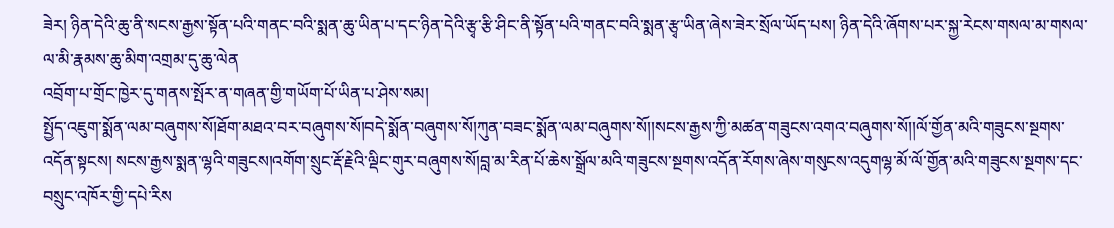ཟེར། ཉིན་དེའི་ཆུ་ནི་སངས་རྒྱས་སྟོན་པའི་གནང་བའི་སྨན་ཆུ་ཡིན་པ་དང་ཉིན་དེའི་རྩྭ་རྩི་ཤིང་ནི་སྟོན་པའི་གནང་བའི་སྨན་རྩྭ་ཡིན་ཞེས་ཟེར་སྲོལ་ཡོད་པས། ཉིན་དེའི་ཞོགས་པར་སྐྱ་རེངས་གསལ་མ་གསལ་ལ་མི་རྣམས་ཆུ་མིག་འགྲམ་དུ་ཆུ་ལེན
འབྲོག་པ་གྲོང་ཁྱེར་དུ་གནས་སྤོར་ན་གཞན་གྱི་གཡོག་པོ་ཡིན་པ་ཤེས་སམ།
སྤྱོད་འཇུག་སྨོན་ལམ་བཞུགས་སོ།ཐོག་མཐའ་བར་བཞུགས་སོ།བདེ་སྨོན་བཞུགས་སོ།ཀུན་བཟང་སྨོན་ལམ་བཞུགས་སོ།།སངས་རྒྱས་ཀྱི་མཚན་གཟུངས་འགའ་བཞུགས་སོ།།ལོ་གྱོན་མའི་གཟུངས་སྔགས་འདོན་སྟངས། སངས་རྒྱས་སྨན་ལྷའི་གཟུངས།འགོག་སྲུང་རྡོ་རྗེའི་ལྡིང་གུར་བཞུགས་སོ།བླ་མ་རིན་པོ་ཆེས་སྒྲོལ་མའི་གཟུངས་སྔགས་འདོན་རོགས་ཞེས་གསུངས་འདུགལྷ་མོ་ལོ་གྱོན་མའི་གཟུངས་སྔགས་དང་བསྲུང་འཁོར་གྱི་དཔེ་རིས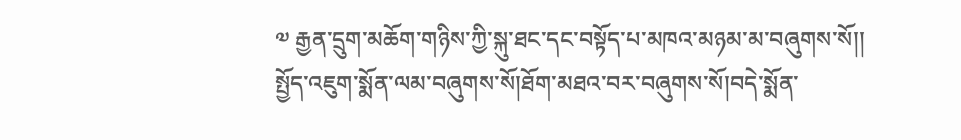༧ རྒྱན་དྲུག་མཆོག་གཉིས་ཀྱི་སྐུ་ཐང་དང་བསྟོད་པ་མཁའ་མཉམ་མ་བཞུགས་སོ།།
སྤྱོད་འཇུག་སྨོན་ལམ་བཞུགས་སོ།ཐོག་མཐའ་བར་བཞུགས་སོ།བདེ་སྨོན་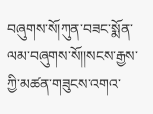བཞུགས་སོ།ཀུན་བཟང་སྨོན་ལམ་བཞུགས་སོ།།སངས་རྒྱས་ཀྱི་མཚན་གཟུངས་འགའ་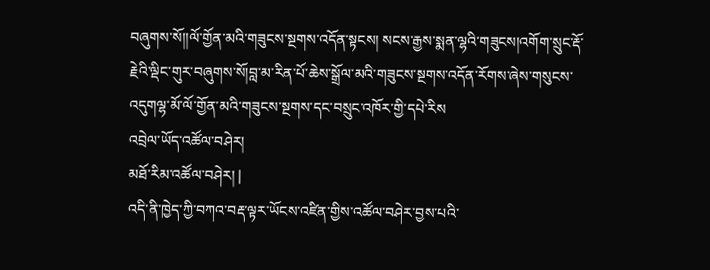བཞུགས་སོ།།ལོ་གྱོན་མའི་གཟུངས་སྔགས་འདོན་སྟངས། སངས་རྒྱས་སྨན་ལྷའི་གཟུངས།འགོག་སྲུང་རྡོ་རྗེའི་ལྡིང་གུར་བཞུགས་སོ།བླ་མ་རིན་པོ་ཆེས་སྒྲོལ་མའི་གཟུངས་སྔགས་འདོན་རོགས་ཞེས་གསུངས་འདུགལྷ་མོ་ལོ་གྱོན་མའི་གཟུངས་སྔགས་དང་བསྲུང་འཁོར་གྱི་དཔེ་རིས
འབྲེལ་ཡོད་འཚོལ་བཤེར།
མཐོ་རིམ་འཚོལ་བཤེར། |
འདི་ནི་ཁྱེད་ཀྱི་བཀའ་བརྡ་ལྟར་ཡོངས་འཛིན་གྱིས་འཚོལ་བཤེར་བྱས་པའི་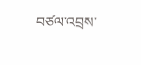བཙལ་འབྲས་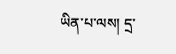ཡིན་པ་ལས། དྲ་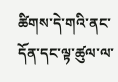ཚིགས་དེ་གའི་ནང་དོན་དང་ལྟ་ཚུལ་ལ་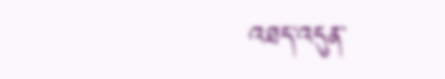འཐད་འདུན་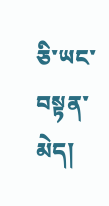ཅི་ཡང་བསྟན་མེད།